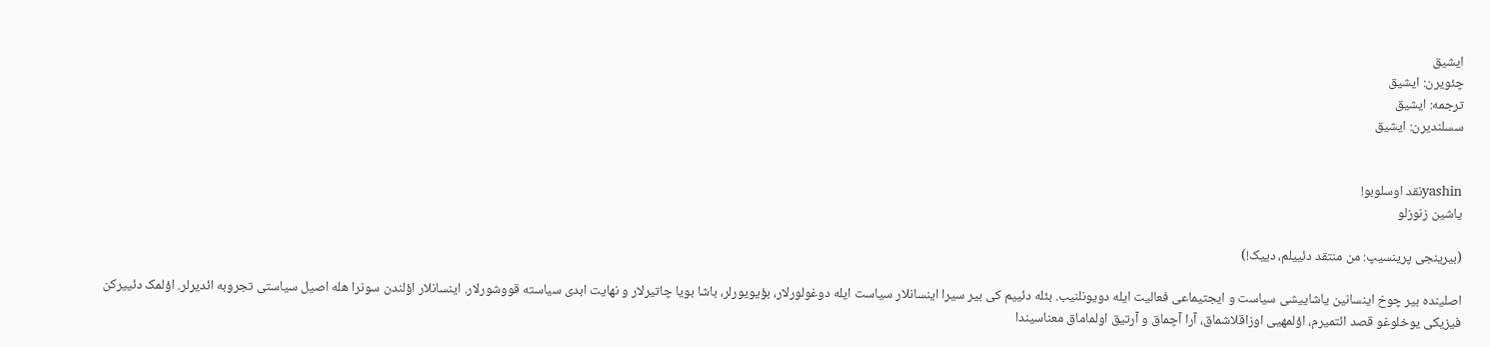ایشیق
چئویرن: ایشیق
ترجمه: ایشیق
سسلندیرن: ایشیق


yashinنقد اوسلوبو!
یاشین زنوزلو

(بیرینجی پرینسیپ: من منتقد دئییلم، دییک!)

اصلینده بیر چوخ اینسانین یاشاییشی سیاست و ایجتیماعی فعالیت ایله دویونلنیب. بئله دئییم کی بیر سیرا اینسانلار سیاست ایله دوغولورلار، بؤیویورلر، باشا بویا چاتیرلار و نهایت ابدی سیاسته قووشورلار. اینسانلار اؤلندن سونرا هله اصیل سیاستی تجروبه ائدیرلر. اؤلمک دئییرکن فیزیکی یوخلوغو قصد ائتمیرم، اؤلمهیی اوزاقلاشماق، آرا آچماق و آرتیق اولماماق معناسیندا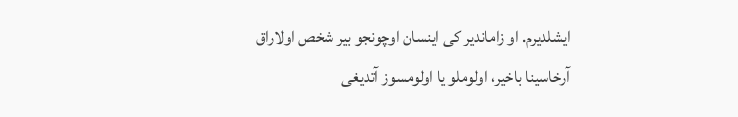ایشلدیرم. او زاماندیر کی اینسان اوچونجو بیر شخص اولاراق آرخاسینا باخیر، اولوملو یا اولومسوز آتدیغی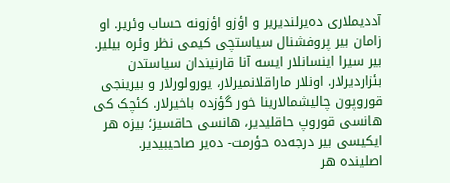آددیملاری ده‌یرلندیریر و اؤزو اؤزونه حساب وئریر. او زامان بیر پروفشنال سیاستچی کیمی نظر وئره بیلیر.
بیر سیرا اینسانلار ایسه آنا قارنیندان سیاستدن بئزاردیرلار. اونلار ماراقلانمیرلار، یورولورلار و بیرینجی قوروپون چالیشمالارینا خور گؤزده باخیرلار. کئچک کی هانسی قوروپ حاقلیدیر، هانسی حاقسیز؛ بیزه هر ایکیسی بیر درجه‌ده حؤرمت- ده‌یر صاحیبیدیر.
اصلینده هر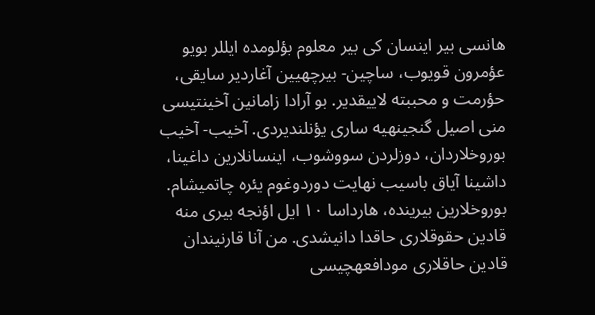هانسی بیر اینسان کی بیر معلوم بؤلومده ایللر بویو عؤمرون قویوب، ساچین- بیرچهیین آغاردیر سایقی، حؤرمت و محببته لاییقدیر. بو آرادا زامانین آخینتیسی منی اصیل گنجینهیه ساری یؤنلندیردی. آخیب- آخیب بوروخلاردان، دوزلردن سووشوب، اینسانلارین داغینا، داشینا آیاق باسیب نهایت دوردوغوم یئره چاتمیشام.
بوروخلارین بیرینده، هارداسا ۱۰ ایل اؤنجه بیری منه قادین حقوقلاری حاقدا دانیشدی. من آنا قارنیندان قادین حاقلاری مودافعهچیسی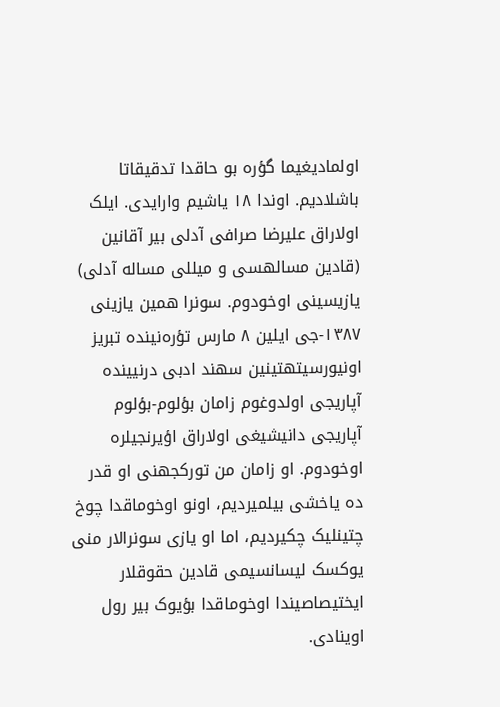اولمادیغیما گؤره بو حاقدا تدقیقاتا باشلادیم. اوندا ۱۸ یاشیم وارایدی. ایلک اولاراق علیرضا صرافی آدلی بیر آقانین (قادین مسالهسی و میللی مساله آدلی) یازیسینی اوخودوم. سونرا همین یازینی ۱۳۸۷-جی ایلین ۸ مارس تؤره‌نینده تبریز اونیورسیتهتینین سهند ادبی درنیینده آپاریجی اولدوغوم زامان بؤلوم-بؤلوم آپاریجی دانیشیغی اولاراق اؤیرنجیلره اوخودوم. او زامان من تورکجهنی او قدر ده یاخشی بیلمیردیم، اونو اوخوماقدا چوخ چتینلیک چکیردیم، اما او یازی سونرالار منی یوکسک لیسانسیمی قادین حقوقلار ایختیصاصیندا اوخوماقدا بؤیوک بیر رول اوینادی.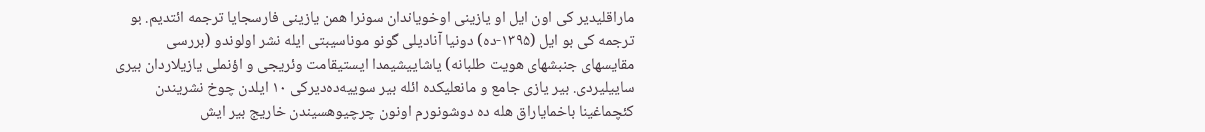ماراقلیدیر کی اون ایل او یازینی اوخویاندان سونرا همن یازینی فارسجایا ترجمه ائتدیم. بو ترجمه کی بو ایل (۱۳۹۵-ده) دونیا آنادیلی گونو موناسیبتی ایله نشر اولوندو (بررسی مقایسهای جنبشهای هویت طلبانه) یاشاییشیمدا ایستیقامت وئریجی و اؤنملی یازیلاردان بیری ساییلیردی. بیر یازی جامع و مانعلیکده ائله بیر سوییه‌ده‌دیرکی ۱۰ ایلدن چوخ نشریندن کئچماغینا باخمایاراق هله ده دوشونورم اونون چرچیوهسیندن خاریج بیر ایش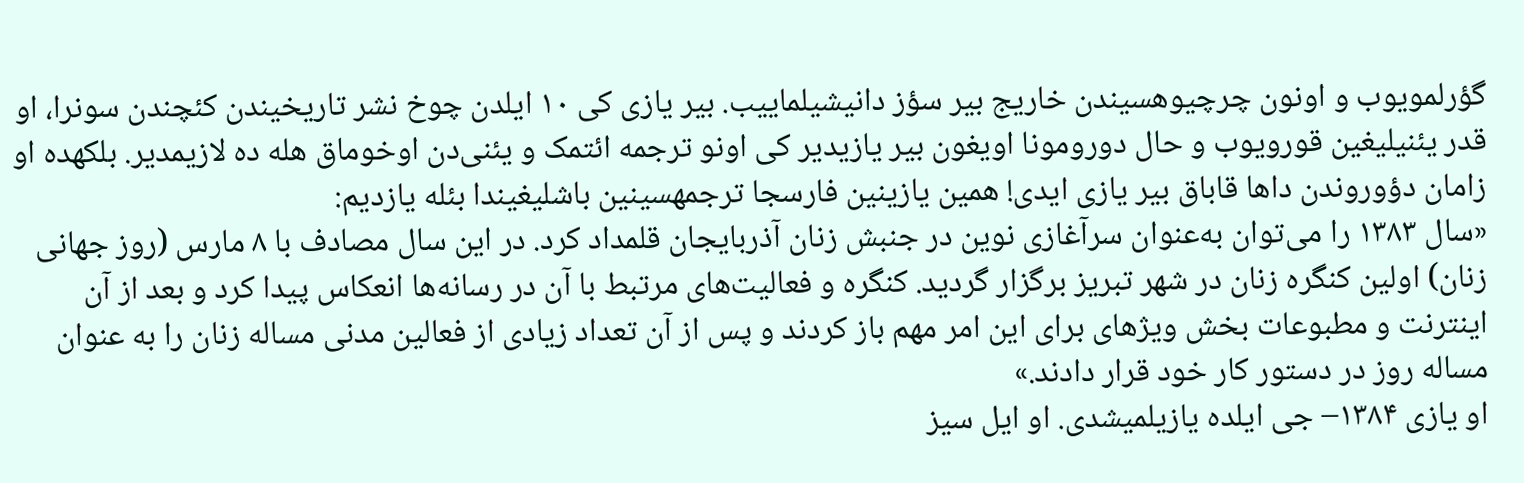گؤرلمویوب و اونون چرچیوهسیندن خاریج بیر سؤز دانیشیلماییب. بیر یازی کی ۱۰ ایلدن چوخ نشر تاریخیندن کئچندن سونرا، او قدر یئنیلیغین قورویوب و حال دورومونا اویغون بیر یازیدیر کی اونو ترجمه ائتمک و یئنی‌دن اوخوماق هله ده لازیمدیر. بلکهده او زامان دؤوروندن داها قاباق بیر یازی ایدی! همین یازینین فارسجا ترجمهسینین باشلیغیندا بئله یازدیم:
«سال ۱۳۸۳ را می‌توان به‌عنوان سرآغازی نوین در جنبش زنان آذربایجان قلمداد کرد. در این سال مصادف با ۸ مارس (روز جهانی زنان) اولین کنگره زنان در شهر تبریز برگزار گردید. کنگره و فعالیت‌های مرتبط با آن در رسانه‌ها انعکاس پیدا کرد و بعد از آن اینترنت و مطبوعات بخش ویژهای برای این امر مهم باز کردند و پس از آن تعداد زیادی از فعالین مدنی مساله زنان را به عنوان مساله روز در دستور کار خود قرار دادند.»
او یازی ۱۳۸۴– جی ایلده یازیلمیشدی. او ایل سیز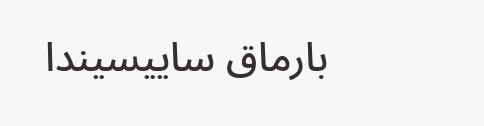بارماق ساییسیندا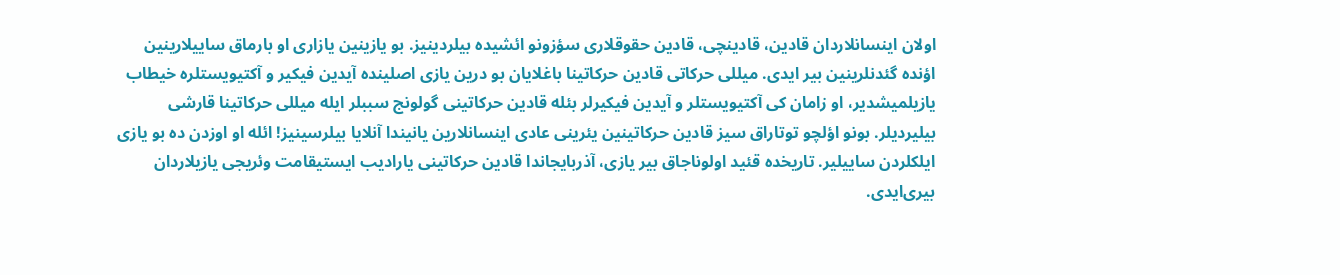اولان اینسانلاردان قادین، قادینچی، قادین حقوقلاری سؤزونو ائشیده بیلردینیز. بو یازینین یازاری او بارماق ساییلارینین اؤنده گئدنلرینین بیر ایدی. میللی حرکاتی قادین حرکاتینا باغلایان بو درین یازی اصلینده آیدین فیکیر و آکتیویستلره خیطاب یازیلمیشدیر، او زامان کی آکتیویستلر و آیدین فیکیرلر بئله قادین حرکاتینی گولونج سببلر ایله میللی حرکاتینا قارشی بیلیردیلر. بونو اؤلچو توتاراق سیز قادین حرکاتینین یئرینی عادی اینسانلارین یانیندا آنلایا بیلرسینیز! ائله او اوزدن ده بو یازی ایلکلردن ساییلیر. تاریخده قئید اولوناجاق بیر یازی، آذربایجاندا قادین حرکاتینی یارادیب ایستیقامت وئریجی یازیلاردان بیری‌ایدی.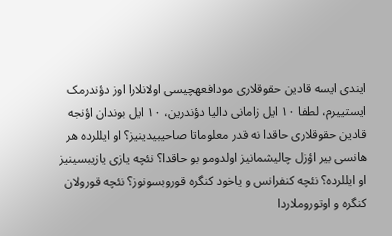ایندی ایسه قادین حقوقلاری مودافعهچیسی اولانلارا اوز دؤندرمک ایستییرم، لطفا ۱۰ ایل زامانی دالیا دؤندرین، ۱۰ ایل بوندان اؤنجه قادین حقوقلاری حاقدا نه قدر معلوماتا صاحیبیدینیز؟ او ایللرده هر هانسی بیر اؤزل چالیشمانیز اولدومو بو حاقدا؟ نئچه یازی یازیبسینیز او ایللرده؟ نئچه کنفرانس و یاخود کنگره قوروبسونوز؟ نئچه قورولان کنگره و اوتوروملاردا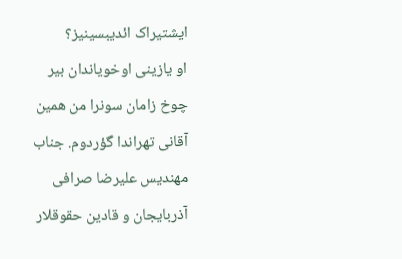ایشتیراک ائدیبسینیز؟
او یازینی اوخویاندان بیر چوخ زامان سونرا من همین آقانی تهراندا گؤردوم. جناب مهندیس علیرضا صرافی آذربایجان و قادین حقوقلار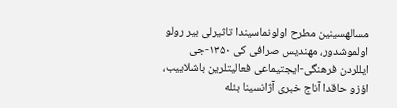مسالهسینین مطرح اولونماسیندا تاثیرلی بیر رولو اولموشدور، مهندیس صرافی کی ۱۳۵۰-جی ایللردن فرهنگی-ایجتیماعی فعالیتلرین باشلاییب، اؤزو حاقدا آناج خبری آژانسینا بئله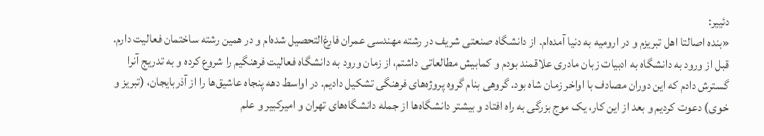دئییر:
«بنده اصالتا اهل تبریزم و در ارومیه به دنیا آمده‌ام. از دانشگاه صنعتی شریف در رشته مهندسی عمران فارغ‌التحصیل شده‌ام و در همین رشته ساختمان فعالیت دارم. قبل از ورود به دانشگاه به ادبیات زبان مادری علاقمند بودم و کمابیش مطالعاتی داشتم، از زمان ورود به دانشگاه فعالیت فرهنگیم را شروع کرده و به تدریج آنرا گسترش دادم که این دوران مصادف با اواخر زمان شاه بود. گروهی بنام گروه پروژه‌های فرهنگی تشکیل دادیم. در اواسط دهه پنجاه عاشیق‌ها را از آذربایجان، (تبریز و خوی) دعوت کردیم و بعد از این کار، یک موج بزرگی به راه افتاد و بیشتر دانشگاه‌ها از جمله دانشگاه‌های تهران و امیرکبیر و علم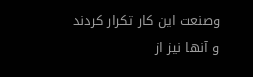وصنعت این کار تکرار کردند و آنها نیز از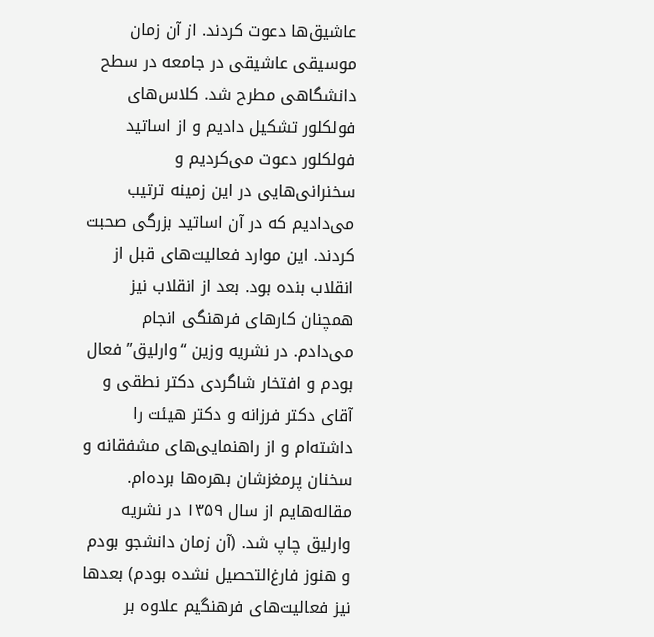عاشیق‌ها دعوت کردند. از آن زمان موسیقی عاشیقی در جامعه در سطح دانشگاهی مطرح شد. کلاس‌های فولکلور تشکیل دادیم و از اساتید فولکلور دعوت می‌کردیم و سخنرانی‌هایی در این زمینه ترتیب می‌دادیم که در آن اساتید بزرگی صحبت کردند. این موارد فعالیت‌های قبل از انقلاب بنده بود. بعد از انقلاب نیز همچنان کارهای فرهنگی انجام می‌دادم. در نشریه وزین “وارلیق” فعال بودم و افتخار شاگردی دکتر نطقی و آقای دکتر فرزانه و دکتر هیئت را داشته‌ام و از راهنمایی‌های مشفقانه‌ و سخنان پرمغزشان بهره‌ها برده‌ام. مقاله‌هایم از سال ۱۳۵۹ در نشریه وارلیق چاپ شد. (آن زمان دانشجو بودم و هنوز فارغ‌التحصیل نشده بودم) بعدها نیز فعالیت‌های فرهنگیم علاوه بر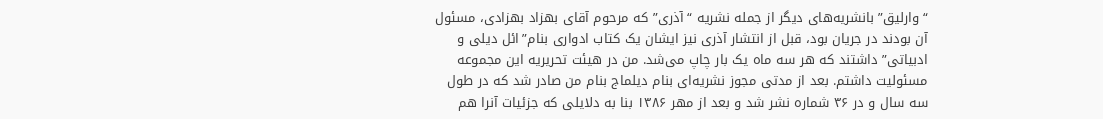“وارلیق” بانشریه‌های دیگر از جمله نشریه “آذری” که مرحوم آقای بهزاد بهزادی، مسئول آن بودند در جریان بود، قبل از انتشار آذری نیز ایشان یک کتاب ادواری بنام”ائل دیلی و ادبیاتی” داشتند که هر سه ماه یک بار چاپ می‌شد. من در هیئت تحریریه این مجموعه مسئولیت داشتم. بعد از مدتی مجوز نشریه‌ای بنام دیلماج بنام من صادر شد که در طول سه سال و در ۳۶ شماره نشر شد و بعد از مهر ۱۳۸۶ بنا به دلایلی که جزئیات آنرا هم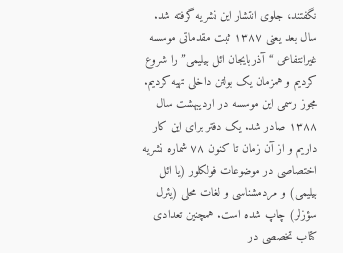نگفتند، جلوی انتشار این نشریه گرفته شد. سال بعد یعنی ۱۳۸۷ ثبت مقدماتی موسسه غیرانتفاعی “آذربایجان ائل بیلیمی” را شروع کردیم و همزمان یک بولتن داخلی تهیه کردیم. مجوز رسمی این موسسه در اردیبهشت سال ۱۳۸۸ صادر شد. یک دفتر برای این کار داریم و از آن زمان تا کنون ۷۸ شماره نشریه اختصاصی در موضوعات فولکلور (یا ائل بیلیمی) و مردمشناسی و لغات محلی (یئرل سؤزلر) چاپ شده است. همچنین تعدادی کتاب تخصصی در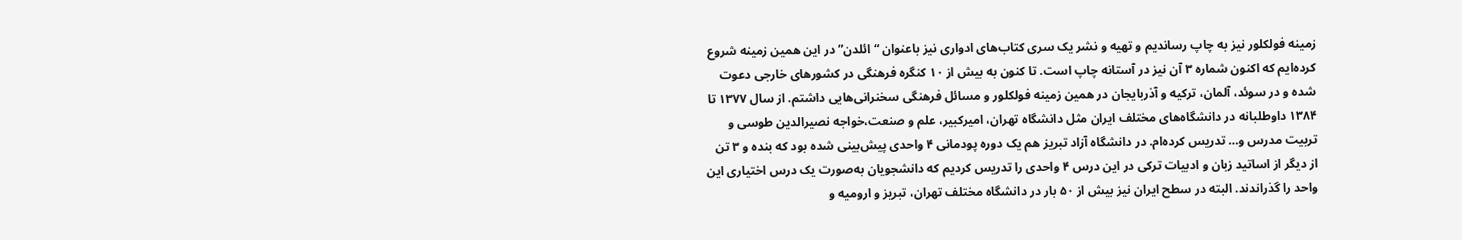زمینه فولکلور نیز به چاپ رساندیم و تهیه و نشر یک سری کتاب‌های ادواری نیز باعنوان “ائلدن” در این همین زمینه شروع کرده‌ایم که اکنون شماره ۳ آن نیز در آستانه چاپ است. تا کنون به بیش از ۱۰ کنگره فرهنگی در کشورهای خارجی دعوت شده‌ و در سوئد، آلمان، ترکیه و آذربایجان در همین زمینه فولکلور و مسائل فرهنگی سخنرانی‌هایی داشتم. از سال ۱۳۷۷ تا ۱۳۸۴ داوطلبانه در دانشگاه‌های مختلف ایران مثل دانشگاه تهران، امیرکبیر، علم و صنعت،خواجه نصیر‌الدین طوسی و تربیت‌ مدرس و… تدریس کرده‌ام. در دانشگاه آزاد تبریز هم یک دوره پودمانی ۴ واحدی پیش‌بینی شده بود که بنده و ۳ تن از دیگر از اساتید زبان و ادبیات ترکی در این درس ۴ واحدی را تدریس کردیم که دانشجویان به‌صورت یک درس اختیاری این واحد را گذراندند. البته در سطح ایران نیز بیش از ۵۰ بار در دانشگاه مختلف تهران، تبریز و ارومیه و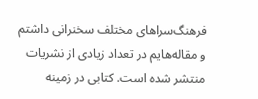فرهنگ‌سراهای مختلف سخنرانی داشتم و مقاله‌هایم در تعداد زیادی از نشریات منتشر شده است. کتابی در زمینه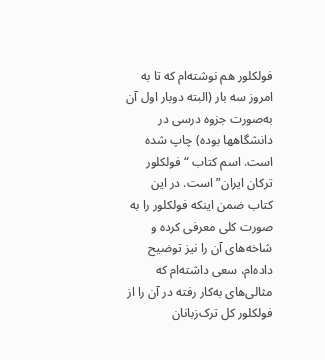فولکلور هم نوشته‌ام که تا به امروز سه بار (البته دوبار اول آن به‌صورت جزوه درسی در دانشگاهها بوده) چاپ شده است. اسم کتاب “فولکلور ترکان ایران” است. در این کتاب ضمن اینکه فولکلور را به صورت کلی معرفی کرده‌ و شاخه‌های آن را نیز توضیح داده‌ام، سعی داشته‌ام که مثالی‌های به‌کار رفته در آن را از فولکلور کل ترک‌زبانان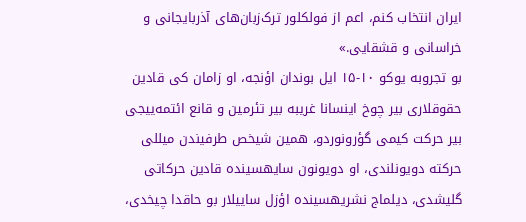ایران انتخاب کنم، اعم از فولکلور ترک‌زبان‌های آذربایجانی و خراسانی و قشقایی.»
بو تجروبه یوکو ۱۰-۱۵ ایل بوندان اؤنجه، او زامان کی قادین حقوقلاری بیر چوخ اینسانا غریبه بیر تئرمین و قانع ائتمه‌ییجی بیر حرکت کیمی گؤرونوردو، همین شیخص طرفیندن میللی حرکته دویونلندی، او دویونون سایهسینده قادین حرکاتی گلیشدی، دیلماج نشریهسینده اؤزل ساییلار بو حاقدا چیخدی،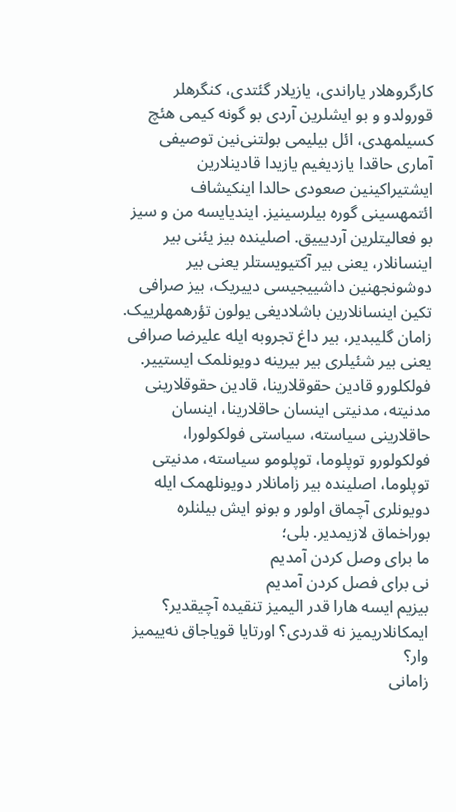کارگروهلار یاراندی، یازیلار گئتدی، کنگرهلر قورولدو و بو ایشلرین آردی بو گونه کیمی هئچ کسیلمهدی، ائل بیلیمی بولتنی‌نین توصیفی آماری حاقدا یازدیغیم یازیدا قادینلارین ایشتیراکینین صعودی حالدا اینکیشاف ائتمهسینی گوره بیلرسینیز. ایندیایسه من و سیز بو فعالیتلرین آردیییق. اصلینده بیز یئنی بیر اینسانلار، یعنی بیر آکتیویستلر یعنی بیر دوشونجهنین داشییجیسی دییریک، بیز صرافی تکین اینسانلارین باشلادیغی یولون تؤرهمهلرییک.
زامان گلیبدیر، بیر داغ تجروبه ایله علیرضا صرافی یعنی بیر شئیلری بیر بیرینه دویونلمک ایستییر. فولکلورو قادین حقوقلارینا، قادین حقوقلارینی مدنیته، مدنیتی اینسان حاقلارینا، اینسان حاقلارینی سیاسته، سیاستی فولکولورا، فولکولورو توپلوما، توپلومو سیاسته، مدنیتی توپلوما، اصلینده بیر زامانلار دویونلهمک ایله دویونلری آچماق اولور و بونو ایش بیلنلره بوراخماق لازیمدیر. بلی؛
ما برای وصل کردن آمدیم
نی برای فصل کردن آمدیم
بیزیم ایسه هارا قدر الیمیز تنقیده آچیقدیر؟ ایمکانلاریمیز نه قدردی؟ اورتایا قویاجاق نه‌ییمیز وار؟
زامانی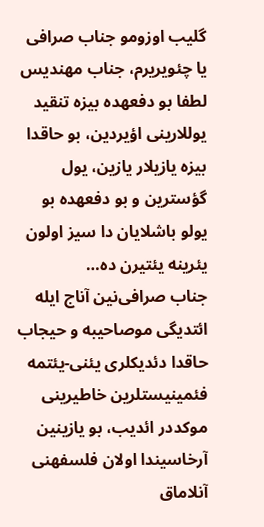گلیب اوزومو جناب صرافی یا چئویریرم، جناب مهندیس لطفا بو دفعهده بیزه تنقید یوللارینی اؤیردین، بو حاقدا بیزه یازیلار یازین، یول گؤسترین و بو دفعهده بو یولو باشلایان دا سیز اولون یئرینه یئتیرن ده…
جناب صرافی‌نین آناج ایله ائتدیگی موصاحیبه و حیجاب حاقدا دئدیکلری یئنی-یئتمه فئمینیستلرین خاطیرینی موکددر ائدیب، بو یازینین آرخاسیندا اولان فلسفهنی آنلاماق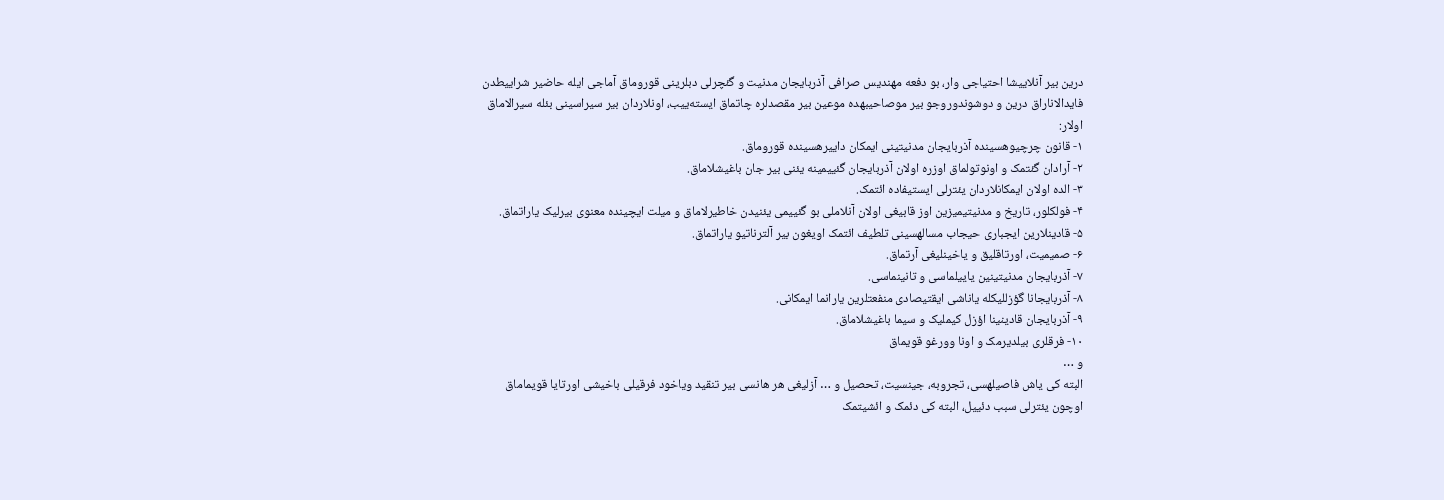درین بیر آنلاییشا احتیاجی وار، بو دفعه مهندیس صرافی آذربایجان مدنیت و گئچرلی دبلرینی قوروماق آماجی ایله حاضیر شراییطدن فایدالاناراق درین و دوشوندوروجو بیر موصاحیبهده موعین بیر مقصدلره چاتماق ایسته‌ییب، اونلاردان بیر سیراسینی بئله سیرالاماق اولار:
۱- قانون چرچیوهسینده آذربایجان مدنیتینی ایمکان داییرهسینده قوروماق.
۲- آرادان گئتمک و اونوتولماق اوزره اولان آذربایجان گئییمینه یئنی بیر جان باغیشلاماق.
۳- الده اولان ایمکانلاردان یئترلی ایستیفاده ائتمک.
۴- فولکلور، تاریخ و مدنیتیمیزین اوز قابیغی اولان آنلاملی بو گئییمی یئنیدن خاطیرلاماق و میلت ایچینده معنوی بیرلیک یاراتماق.
۵- قادینلارین ایجباری حیجاب مسالهسینی تلطیف ائتمک اویغون بیر آلترناتیو یاراتماق.
۶- صمیمیت، اورتاقلیق و یاخینلیغی آرتماق.
۷- آذربایجان مدنیتینین یاییلماسی و تانینماسی.
۸- آذربایجانا گؤزللیکله یاناشی ایقتیصادی منفعتلرین یارانما ایمکانی.
۹- آذربایجان قادینینا اؤزل کیملیک و سیما باغیشلاماق.
۱۰- فرقلری بیلدیرمک و اونا وورغو قویماق
و …
البته کی یاش فاصیلهسی، تجروبه، جینسیت، تحصیل و … آزلیغی هر هانسی بیر تنقید ویاخود فرقیلی باخیشی اورتایا قویماماق اوچون یئترلی سبب دئییل، البته کی دئمک و ائشیتمک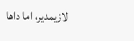لازیمدیر، اما داها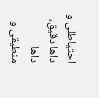احتیاطلی و داها دقیق، داها منطیقی و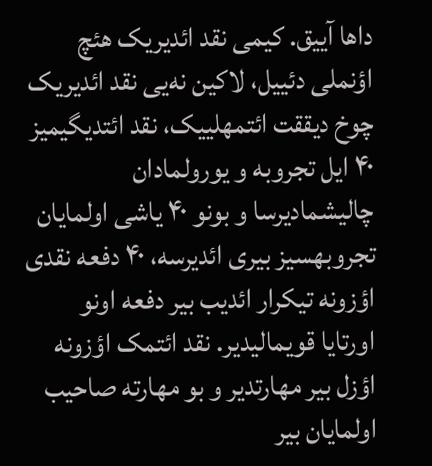داها آییق. کیمی نقد ائدیریک هئچ اؤنملی دئییل، لاکین نه‌یی نقد ائدیریک چوخ دیققت ائتمهلییک، نقد ائتدیگیمیز ۴۰ ایل تجروبه و یورولمادان چالیشمادیرسا و بونو ۴۰ یاشی اولمایان تجروبهسیز بیری ائدیرسه، ۴۰ دفعه نقدی اؤزونه تیکرار ائدیب بیر دفعه اونو اورتایا قویمالیدیر. نقد ائتمک اؤزونه اؤزل بیر مهارتدیر و بو مهارته صاحیب اولمایان بیر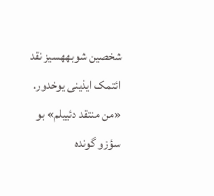شخصین شوبههسیز نقد ائتمک ایذینی یوخدور. «من منتقد دئییلم» بو سؤزو گونده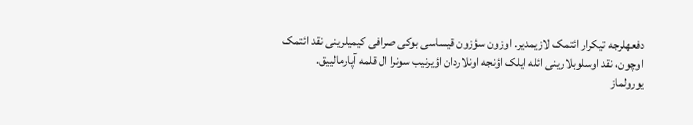دفعهلرجه تیکرار ائتمک لازیمدیر. اوزون سؤزون قیساسی بوکی صرافی کیمیلرینی نقد ائتمک اوچون، نقد اوسلوبلارینی ائله ایلک اؤنجه اونلاردان اؤیرنیب سونرا ال قلمه آپارمالییق.
یورولماز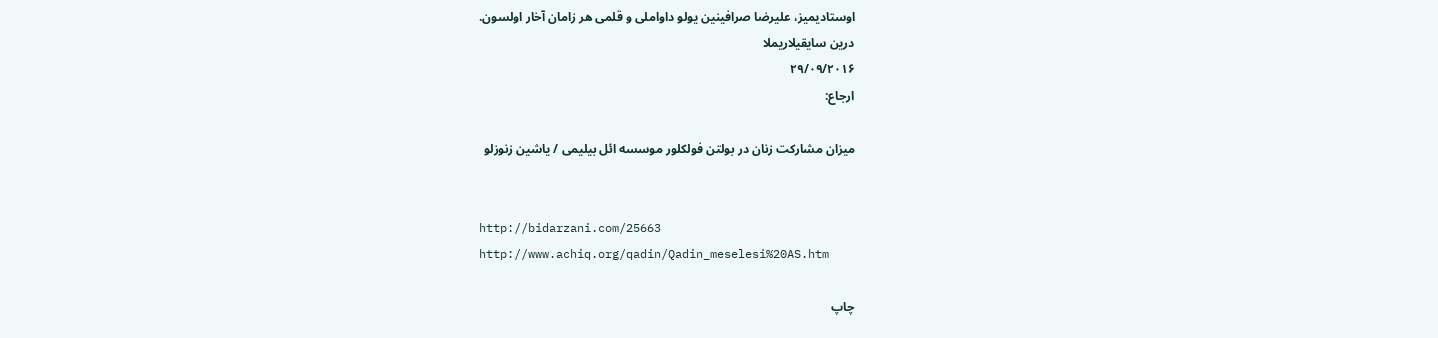اوستادیمیز، علیرضا صرافینین یولو داواملی و قلمی هر زامان آخار اولسون.
درین سایقیلاریملا
۲۹/۰۹/۲۰۱۶
ارجاع:

میزان مشارکت زنان در بولتن فولکلور موسسه ائل بیلیمی / یاشین زنوزلو


http://bidarzani.com/25663
http://www.achiq.org/qadin/Qadin_meselesi%20AS.htm

چاپ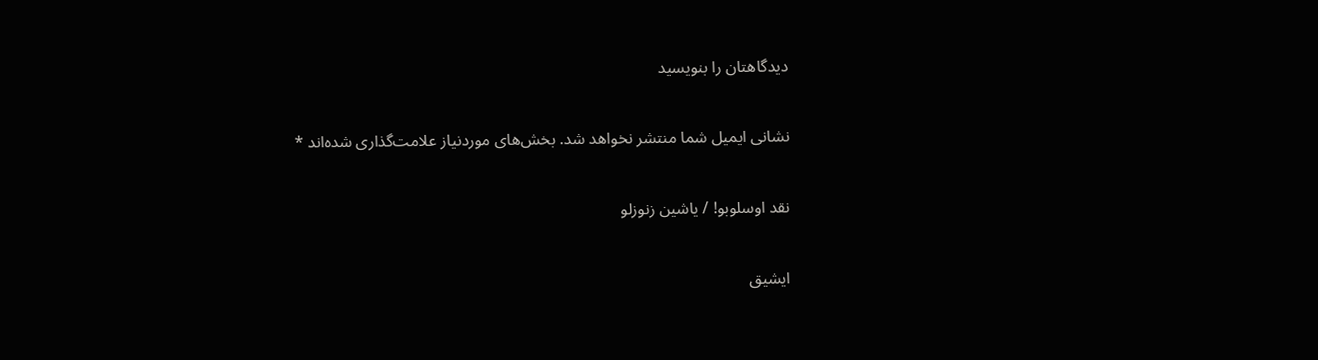دیدگاهتان را بنویسید

نشانی ایمیل شما منتشر نخواهد شد. بخش‌های موردنیاز علامت‌گذاری شده‌اند *

نقد اوسلوبو! / یاشین زنوزلو

ایشیق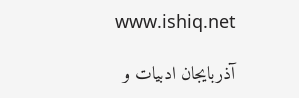www.ishiq.net

آذربایجان ادبیات و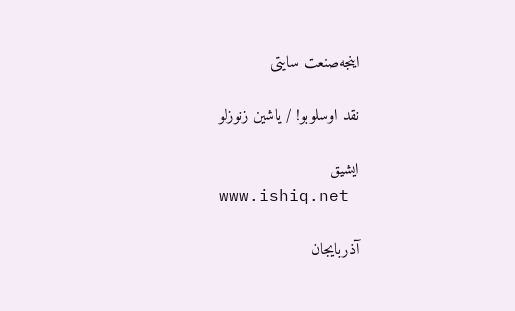اینجه‌صنعت سایتی

نقد اوسلوبو! / یاشین زنوزلو

ایشیق
www.ishiq.net

آذربایجان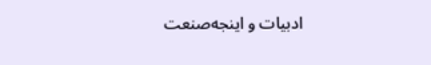ادبیات و اینجه‌صنعت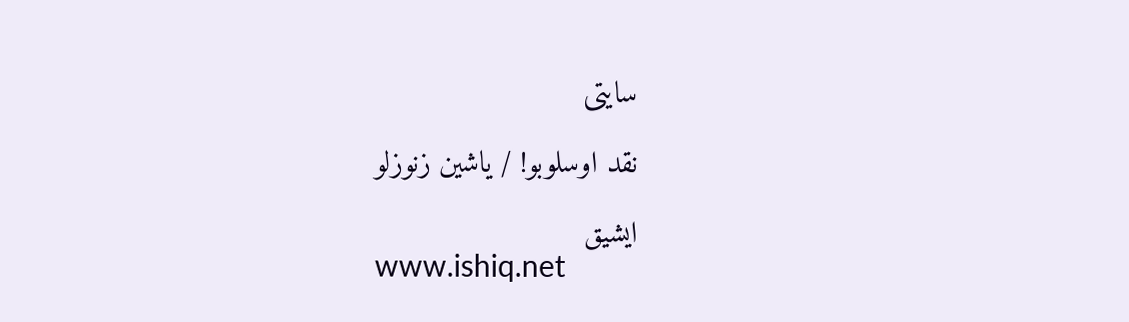سایتی

نقد اوسلوبو! / یاشین زنوزلو

ایشیق
www.ishiq.net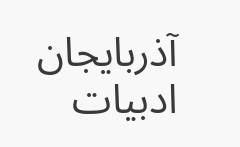آذربایجان ادبیات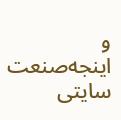و اینجه‌صنعت سایتی